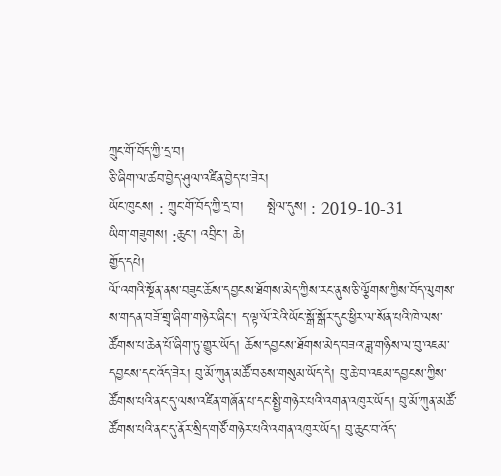ཀྲུང་གོ་བོད་ཀྱི་དྲ་བ།
ཅི་ཞིག་ལ་ཚབ་བྱེད་ཤུལ་འཛིན་བྱེད་པ་ཟེར།
ཡོང་ཁུངས། : ཀྲུང་གོ་བོད་ཀྱི་དྲ་བ།     སྤེལ་དུས། : 2019-10-31
ཡིག་གཟུགས། :ཆུང་། འབྲིང་། ཆེ།
གྱོད་དཔེ།
ལོ་འགའི་སྔོན་ནས་བཟུང་ཆོས་དབྱངས་ཐོགས་མེད་ཀྱིས་རང་ནུས་ཅི་ལྕོགས་ཀྱིས་བོད་ལུགས་ས་གདན་བཟོ་གྲྭ་ཞིག་གཉེར་ཞིང་། ད་ལྟ་ལོ་རེའི་ཡོང་སྒོ་སྒོར་དུང་ཕྱིར་ལ་སོན་པའི་ཁེ་ལས་ཚོགས་པ་ཆེན་པོ་ཞིག་ཏུ་གྱུར་ཡོད། ཆོས་དབྱངས་ཐོགས་མེད་བཟའ་ཟླ་གཉིས་ལ་བུ་འཇམ་དབྱངས་དང་འོད་ཟེར། བུ་མོ་ཀུན་མཚོ་བཅས་གསུམ་ཡོད་དེ། བུ་ཆེ་བ་འཇམ་དབྱངས་ཀྱིས་ཚོགས་པའི་ནང་དུ་ལས་འཛིན་གཞོན་པ་དང་སྤྱི་གཉེར་པའི་འགན་འཁུར་ཡོད། བུ་མོ་ཀུན་མཚོ་ཚོགས་པའི་ནང་དུ་ནོར་སྲིད་གཙོ་གཉེར་པའི་འགན་འཁུར་ཡོད། བུ་ཆུང་བ་འོད་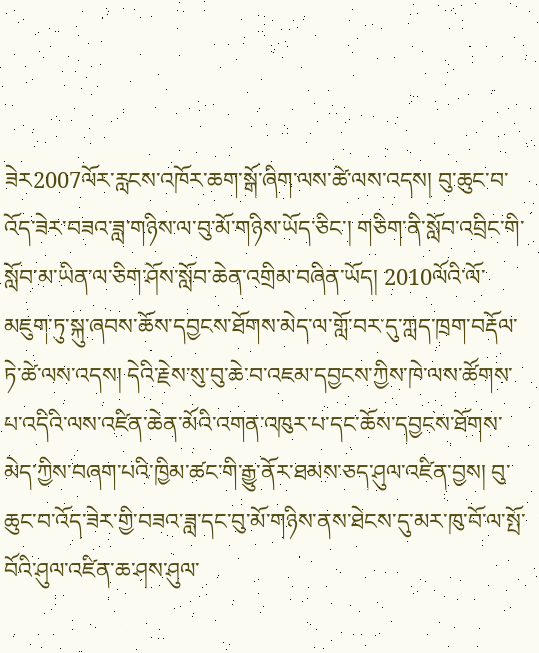ཟེར2007ལོར་རླངས་འཁོར་ཆག་སྒོ་ཞིག་ལས་ཚེ་ལས་འདས། བུ་ཆུང་བ་འོད་ཟེར་བཟའ་ཟླ་གཉིས་ལ་བུ་མོ་གཉིས་ཡོད་ཅིང་། གཅིག་ནི་སློབ་འབྲིང་གི་སློབ་མ་ཡིན་ལ་ཅིག་ཤོས་སློབ་ཆེན་འགྲིམ་བཞིན་ཡོད། 2010ལོའི་ལོ་མཇུག་ཏུ་སྐུ་ཞབས་ཆོས་དབྱངས་ཐོགས་མེད་ལ་གློ་བར་དུ་ཀླད་ཁྲག་བརྡོལ་ཏེ་ཚེ་ལས་འདས། དེའི་རྗེས་སུ་བུ་ཆེ་བ་འཇམ་དབྱངས་ཀྱིས་ཁེ་ལས་ཚོགས་པ་འདིའི་ལས་འཛིན་ཆེན་མོའི་འགན་འཁུར་པ་དང་ཆོས་དབྱངས་ཐོགས་མེད་ཀྱིས་བཞག་པའི་ཁྱིམ་ཚང་གི་རྒྱུ་ནོར་ཐམས་ཅད་ཤུལ་འཛིན་བྱས། བུ་ཆུང་བ་འོད་ཟེར་གྱི་བཟའ་ཟླ་དང་བུ་མོ་གཉིས་ནས་ཐེངས་དུ་མར་ཁུ་བོ་ལ་སྤོ་བོའི་ཤུལ་འཛིན་ཆ་ཤས་ཤུལ་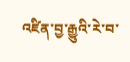འཛིན་བྱ་རྒྱུའི་རེ་བ་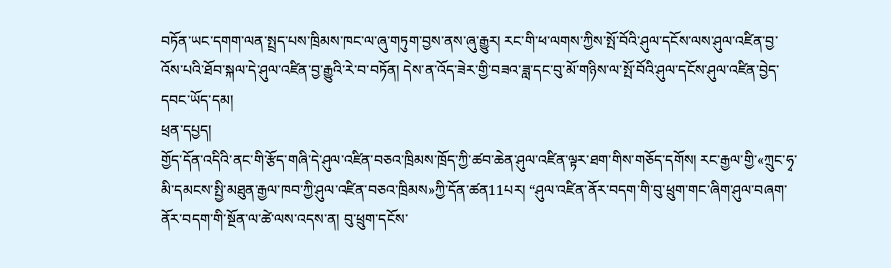བཏོན་ཡང་དགག་ལན་སྤྲད་པས་ཁྲིམས་ཁང་ལ་ཞུ་གཏུག་བྱས་ནས་ཞུ་རྒྱུར། རང་གི་ཕ་ལགས་ཀྱིས་སྤོ་བོའི་ཤུལ་དངོས་ལས་ཤུལ་འཛིན་བྱ་འོས་པའི་ཐོབ་སྐལ་དེ་ཤུལ་འཛིན་བྱ་རྒྱུའི་རེ་བ་བཏོན། དེས་ན་འོད་ཟེར་གྱི་བཟའ་ཟླ་དང་བུ་མོ་གཉིས་ལ་སྤོ་བོའི་ཤུལ་དངོས་ཤུལ་འཛིན་བྱེད་དབང་ཡོད་དམ།
ཕྲན་དཔྱད།
གྱོད་དོན་འདིའི་ནང་གི་རྩོད་གཞི་དེ་ཤུལ་འཛིན་བཅའ་ཁྲིམས་ཁྲོད་ཀྱི་ཚབ་ཆེན་ཤུལ་འཛིན་ལྟར་ཐག་གིས་གཅོད་དགོས། རང་རྒྱལ་གྱི་«ཀྲུང་ཧྭ་མི་དམངས་སྤྱི་མཐུན་རྒྱལ་ཁབ་ཀྱི་ཤུལ་འཛིན་བཅའ་ཁྲིམས»ཀྱི་དོན་ཚན11པར། “ཤུལ་འཛིན་ནོར་བདག་གི་བུ་ཕྲུག་གང་ཞིག་ཤུལ་བཞག་ནོར་བདག་གི་སྔོན་ལ་ཚེ་ལས་འདས་ན། བུ་ཕྲུག་དངོས་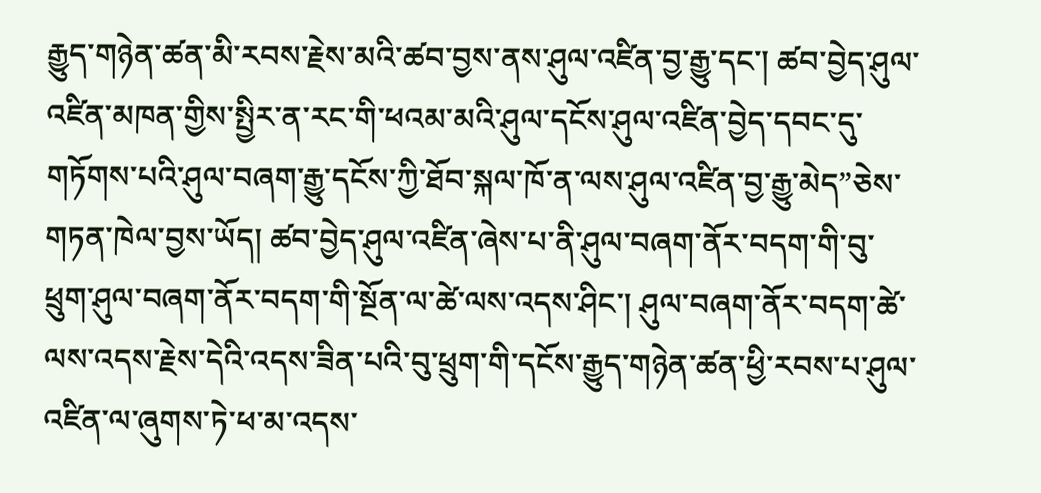རྒྱུད་གཉེན་ཚན་མི་རབས་རྗེས་མའི་ཚབ་བྱས་ནས་ཤུལ་འཛིན་བྱ་རྒྱུ་དང་། ཚབ་བྱེད་ཤུལ་འཛིན་མཁན་གྱིས་སྤྱིར་ན་རང་གི་ཕའམ་མའི་ཤུལ་དངོས་ཤུལ་འཛིན་བྱེད་དབང་དུ་གཏོགས་པའི་ཤུལ་བཞག་རྒྱུ་དངོས་ཀྱི་ཐོབ་སྐལ་ཁོ་ན་ལས་ཤུལ་འཛིན་བྱ་རྒྱུ་མེད”ཅེས་གཏན་ཁེལ་བྱས་ཡོད། ཚབ་བྱེད་ཤུལ་འཛིན་ཞེས་པ་ནི་ཤུལ་བཞག་ནོར་བདག་གི་བུ་ཕྲུག་ཤུལ་བཞག་ནོར་བདག་གི་སྔོན་ལ་ཚེ་ལས་འདས་ཤིང་། ཤུལ་བཞག་ནོར་བདག་ཚེ་ལས་འདས་རྗེས་དེའི་འདས་ཟིན་པའི་བུ་ཕྲུག་གི་དངོས་རྒྱུད་གཉེན་ཚན་ཕྱི་རབས་པ་ཤུལ་འཛིན་ལ་ཞུགས་ཏེ་ཕ་མ་འདས་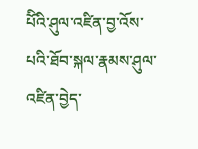པོིའི་ཤུལ་འཛིན་བྱ་འོས་པའི་ཐོབ་སྐལ་རྣམས་ཤུལ་འཛིན་བྱེད་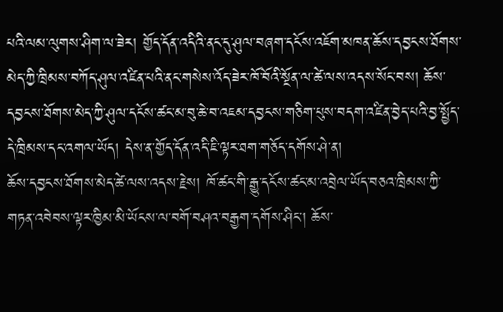པའི་ལམ་ལུགས་ཤིག་ལ་ཟེར། གྱོད་དོན་འདིའི་ནང་དུ་ཤུལ་བཞག་དངོས་འཇོག་མཁན་ཆོས་དབྱངས་ཐོགས་མེད་ཀྱི་ཁྲིམས་བཀོད་ཤུལ་འཛིན་པའི་ནང་གསེས་འོད་ཟེར་ཁོ་བོའི་སྔོན་ལ་ཚེ་ལས་འདས་སོང་བས། ཆོས་དབྱངས་ཐོགས་མེད་ཀྱི་ཤུལ་དངོས་ཚང་མ་བུ་ཆེ་བ་འཇམ་དབྱངས་གཅིག་པུས་བདག་འཛིན་བྱེད་པའི་བྱ་སྤྱོད་དེ་ཁྲིམས་དང་འགལ་ཡོད། དེས་ན་གྱོད་དོན་འདི་ཇི་ལྟར་ཐག་གཅོད་དགོས་ཤེ་ན།
ཆོས་དབྱངས་ཐོགས་མེད་ཚེ་ལས་འདས་རྗེས། ཁོ་ཚང་གི་རྒྱུ་དངོས་ཚང་མ་འབྲེལ་ཡོད་བཅའ་ཁྲིམས་ཀྱི་གཏན་འབེབས་ལྟར་ཁྱིམ་མི་ཡོངས་ལ་བགོ་བཤའ་བརྒྱག་དགོས་ཤིང་། ཆོས་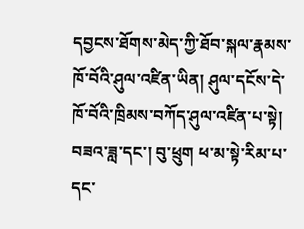དབྱངས་ཐོགས་མེད་ཀྱི་ཐོབ་སྐལ་རྣམས་ཁོ་བོའི་ཤུལ་འཛིན་ཡིན། ཤུལ་དངོས་དེ་ཁོ་བོའི་ཁྲིམས་བཀོད་ཤུལ་འཛིན་པ་སྟེ། བཟའ་ཟླ་དང་། བུ་ཕྲུག ཕ་མ་སྟེ་རིམ་པ་དང་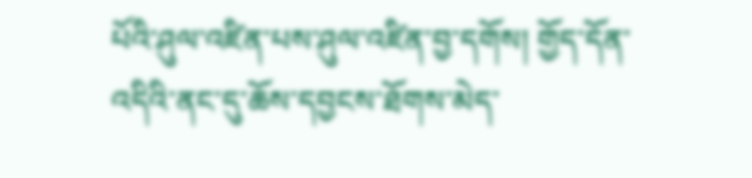པོའི་ཤུལ་འཛིན་པས་ཤུལ་འཛིན་བྱ་དགོས། གྱོད་དོན་འདིའི་ནང་དུ་ཆོས་དབྱངས་ཐོགས་མེད་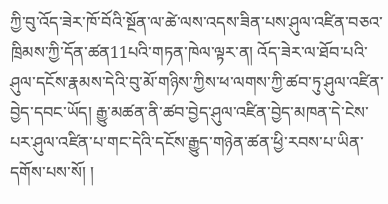ཀྱི་བུ་འོད་ཟེར་ཁོ་བོའི་སྔོན་ལ་ཚེ་ལས་འདས་ཟིན་པས་ཤུལ་འཛིན་བཅའ་ཁྲིམས་ཀྱི་དོན་ཚན11པའི་གཏན་ཁེལ་ལྟར་ན། འོད་ཟེར་ལ་ཐོབ་པའི་ཤུལ་དངོས་རྣམས་དེའི་བུ་མོ་གཉིས་ཀྱིས་ཕ་ལགས་ཀྱི་ཚབ་ཏུ་ཤུལ་འཛིན་བྱེད་དབང་ཡོད། རྒྱུ་མཚན་ནི་ཚབ་བྱེད་ཤུལ་འཛིན་བྱེད་མཁན་དེ་ངེས་པར་ཤུལ་འཛིན་པ་གང་དེའི་དངོས་རྒྱུད་གཉེན་ཚན་ཕྱི་རབས་པ་ཡིན་དགོས་པས་སོ། །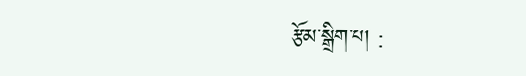རྩོམ་སྒྲིག་པ། :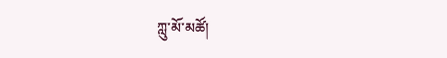ཀླུ་མོ་མཚོ།